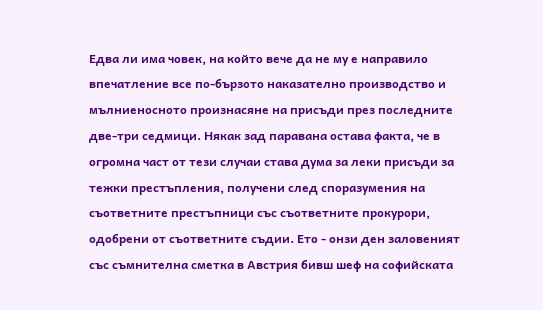Едва ли има човек, на който вече да не му е направило впечатление все по-бързото наказателно производство и мълниеносното произнасяне на присъди през последните две-три седмици. Някак зад паравана остава факта, че в огромна част от тези случаи става дума за леки присъди за тежки престъпления, получени след споразумения на съответните престъпници със съответните прокурори, одобрени от съответните съдии. Ето - онзи ден заловеният със съмнителна сметка в Австрия бивш шеф на софийската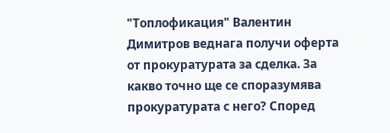"Топлофикация" Валентин Димитров веднага получи оферта от прокуратурата за сделка. За какво точно ще се споразумява прокуратурата с него? Според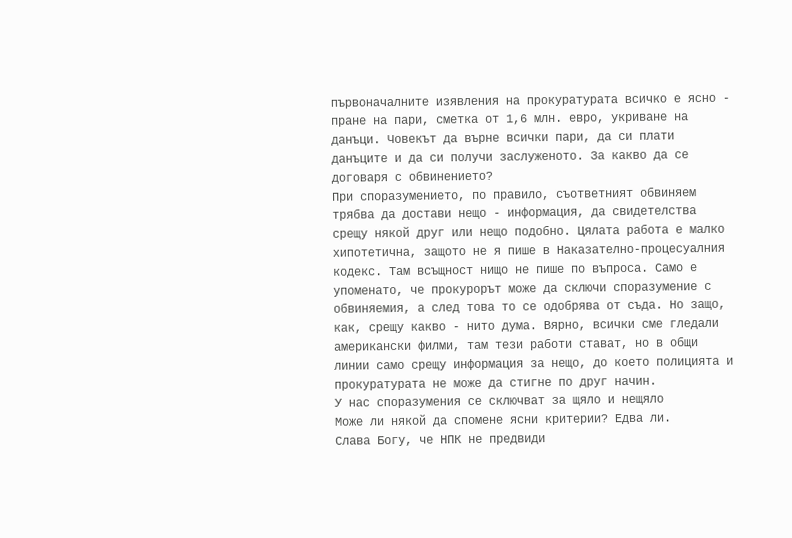първоначалните изявления на прокуратурата всичко е ясно - пране на пари, сметка от 1,6 млн. евро, укриване на данъци. Човекът да върне всички пари, да си плати данъците и да си получи заслуженото. За какво да се договаря с обвинението?
При споразумението, по правило, съответният обвиняем трябва да достави нещо - информация, да свидетелства срещу някой друг или нещо подобно. Цялата работа е малко хипотетична, защото не я пише в Наказателно-процесуалния кодекс. Там всъщност нищо не пише по въпроса. Само е упоменато, че прокурорът може да сключи споразумение с обвиняемия, а след това то се одобрява от съда. Но защо, как, срещу какво - нито дума. Вярно, всички сме гледали американски филми, там тези работи стават, но в общи линии само срещу информация за нещо, до което полицията и прокуратурата не може да стигне по друг начин.
У нас споразумения се сключват за щяло и нещяло
Може ли някой да спомене ясни критерии? Едва ли.
Слава Богу, че НПК не предвиди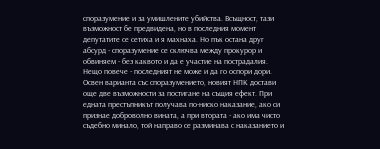споразумение и за умишлените убийства. Всъщност, тази възможност бе предвидена, но в последния момент депутатите се сетиха и я махнаха. Но пък остана друг абсурд - споразумение се сключва между прокурор и обвиняем - без каквото и да е участие на пострадалия. Нещо повече - последният не може и да го оспори дори.
Освен варианта със споразумението, новият НПК достави още две възможности за постигане на същия ефект. При едната престъпникът получава по-ниско наказание, ако си признае доброволно вината, а при втората - ако има чисто съдебно минало, той направо се разминава с наказанието и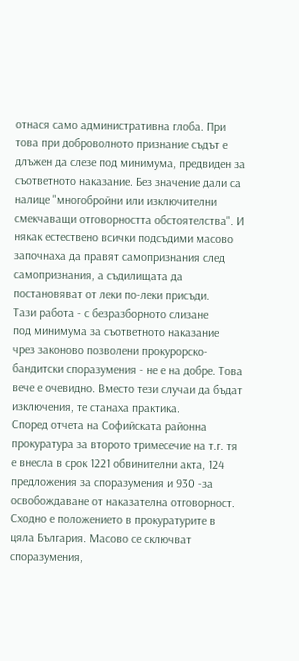отнася само административна глоба. При това при доброволното признание съдът е длъжен да слезе под минимума, предвиден за съответното наказание. Без значение дали са налице "многобройни или изключителни смекчаващи отговорността обстоятелства". И някак естествено всички подсъдими масово започнаха да правят самопризнания след самопризнания, а съдилищата да постановяват от леки по-леки присъди.
Тази работа - с безразборното слизане
под минимума за съответното наказание
чрез законово позволени прокурорско-бандитски споразумения - не е на добре. Това вече е очевидно. Вместо тези случаи да бъдат изключения, те станаха практика.
Според отчета на Софийската районна прокуратура за второто тримесечие на т.г. тя е внесла в срок 1221 обвинителни акта, 124 предложения за споразумения и 930 -за освобождаване от наказателна отговорност. Сходно е положението в прокуратурите в цяла България. Масово се сключват споразумения,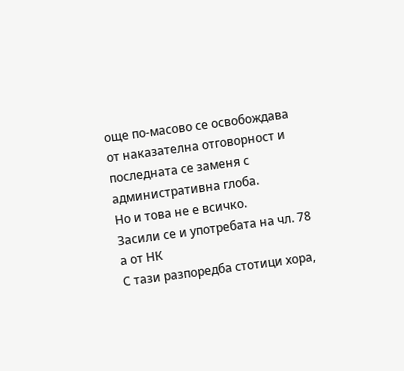още по-масово се освобождава от наказателна отговорност и последната се заменя с административна глоба.
Но и това не е всичко.
Засили се и употребата на чл. 78 а от НК
С тази разпоредба стотици хора,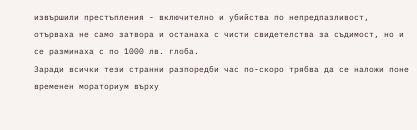извършили престъпления - включително и убийства по непредпазливост, отърваха не само затвора и останаха с чисти свидетелства за съдимост, но и се разминаха с по 1000 лв. глоба.
Заради всички тези странни разпоредби час по-скоро трябва да се наложи поне временен мораториум върху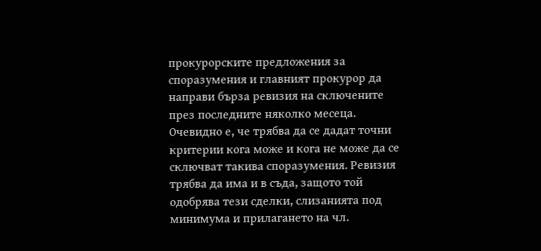прокурорските предложения за споразумения и главният прокурор да направи бърза ревизия на сключените през последните няколко месеца. Очевидно е, че трябва да се дадат точни критерии кога може и кога не може да се сключват такива споразумения. Ревизия трябва да има и в съда, защото той одобрява тези сделки, слизанията под минимума и прилагането на чл.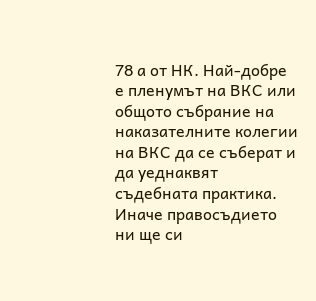78 а от НК. Най-добре е пленумът на ВКС или общото събрание на наказателните колегии на ВКС да се съберат и да уеднаквят съдебната практика.
Иначе правосъдието ни ще си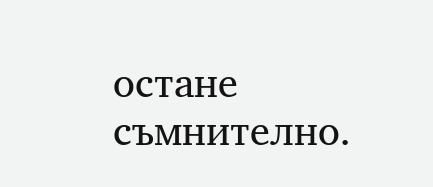остане съмнително.